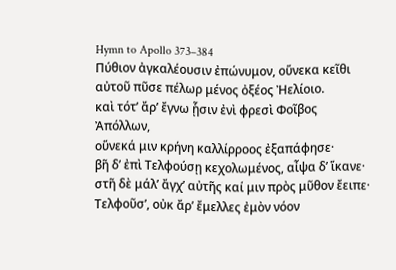Hymn to Apollo 373–384
Πύθιον ἀγκαλέουσιν ἐπώνυμον, οὕνεκα κεῖθι
αὐτοῦ πῦσε πέλωρ μένος ὀξέος Ἠελίοιο.
καὶ τότʼ ἄρʼ ἔγνω ᾗσιν ἐνὶ φρεσὶ Φοῖβος Ἀπόλλων,
οὕνεκά μιν κρήνη καλλίρροος ἐξαπάφησε·
βῆ δʼ ἐπὶ Τελφούσῃ κεχολωμένος, αἶψα δʼ ἵκανε·
στῆ δὲ μάλʼ ἄγχʼ αὐτῆς καί μιν πρὸς μῦθον ἔειπε·
Τελφοῦσʼ, οὐκ ἄρʼ ἔμελλες ἐμὸν νόον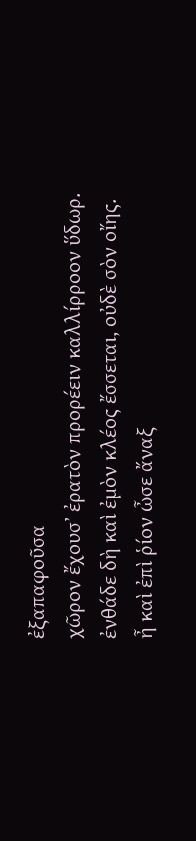ἐξαπαφοῦσα
χῶρον ἔχουσʼ ἐρατὸν προρέειν καλλίρροον ὕδωρ.
ἐνθάδε δὴ καὶ ἐμὸν κλέος ἔσσεται, οὐδὲ σὸν οἴης.
ἦ καὶ ἐπὶ ῥίον ὦσε ἄναξ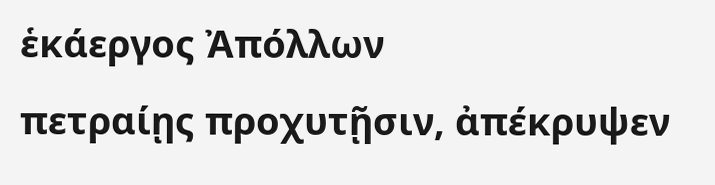ἑκάεργος Ἀπόλλων
πετραίῃς προχυτῇσιν, ἀπέκρυψεν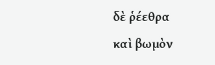δὲ ῥέεθρα
καὶ βωμὸν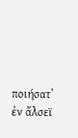ποιήσατʼ ἐν ἄλσεϊ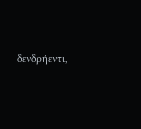δενδρήεντι,